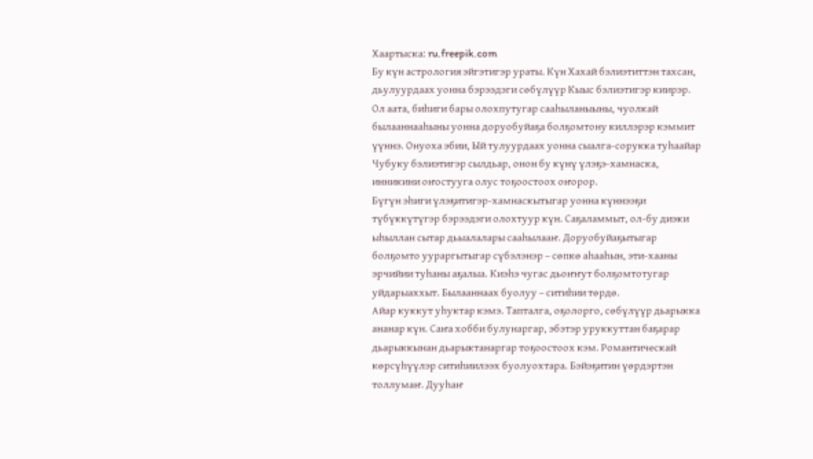Хаартыска: ru.freepik.com
Бу күн астрология эйгэтигэр ураты. Күн Хахай бэлиэтиттэн тахсан, дьулуурдаах уонна бэрээдэги сөбүлүүр Кыыс бэлиэтигэр киирэр. Ол аата, биһиги бары олохпутугар сааһыланыыны, чуолкай былааннааһыны уонна доруобуйаҕа болҕомтону киллэрэр кэммит үүннэ. Онуоха эбии, Ый тулуурдаах уонна сыалга-сорукка туһаайар Чубуку бэлиэтигэр сылдьар, онон бу күнү үлэҕэ-хамнаска, инникини оҥостууга олус тоҕоостоох оҥорор.
Бүгүн эһиги үлэҕитигэр-хамнаскытыгар уонна күннээҕи түбүккүтүгэр бэрээдэги олохтуур күн. Саҕаламмыт, ол-бу диэки ыһыллан сытар дьыалалары сааһылааҥ. Доруобуйаҕытыгар болҕомто уураргытыгар сүбэлэнэр – сөпкө аһааһын, эти-хааны эрчийии туһаны аҕалыа. Киэһэ чугас дьоҥҥут болҕомтотугар уйдарыаххыт. Былааннаах буолуу – ситиһии төрдө.
Айар куккут уһуктар кэмэ. Тапталга, оҕолорго, сөбүлүүр дьарыкка ананар күн. Саҥа хобби булунаргар, эбэтэр уруккуттан баҕарар дьарыккынан дьарыктанаргар тоҕоостоох кэм. Романтическай көрсүһүүлэр ситиһиилээх буолуохтара. Бэйэҕитин үөрдэртэн толлумаҥ. Дууһаҥ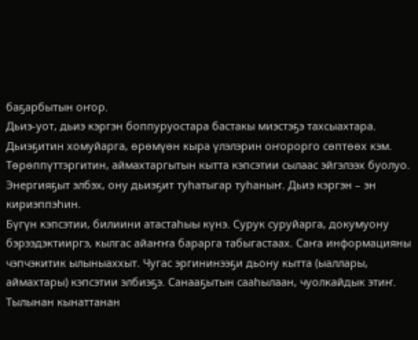баҕарбытын оҥор.
Дьиэ-уот, дьиэ кэргэн боппуруостара бастакы миэстэҕэ тахсыахтара. Дьиэҕитин хомуйарга, өрөмүөн кыра үлэлэрин оҥорорго сөптөөх кэм. Төрөппүттэргитин, аймахтаргытын кытта кэпсэтии сылаас эйгэлээх буолуо. Энергияҕыт элбэх, ону дьиэҕит туһатыгар туһаныҥ. Дьиэ кэргэн – эн кириэппэһин.
Бүгүн кэпсэтии, билиини атастаһыы күнэ. Сурук суруйарга, докумуону бэрээдэктииргэ, кылгас айаҥҥа барарга табыгастаах. Саҥа информацияны чэпчэкитик ылыныаххыт. Чугас эргининээҕи дьону кытта (ыаллары, аймахтары) кэпсэтии элбиэҕэ. Санааҕытын сааһылаан, чуолкайдык этиҥ. Тылынан кынаттанан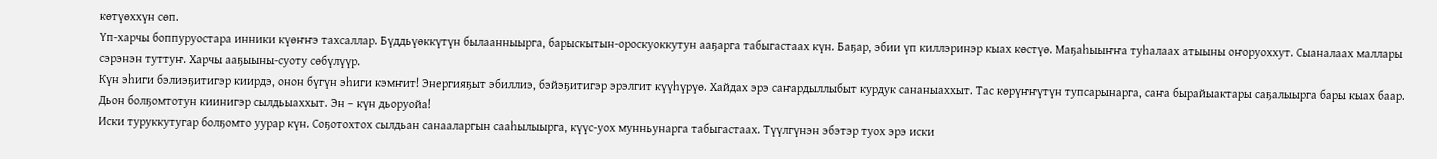көтүөххүн сөп.
Үп-харчы боппуруостара инники күөҥҥэ тахсаллар. Бүддьүөккүтүн былаанныырга, барыскытын-ороскуоккутун ааҕарга табыгастаах күн. Баҕар, эбии үп киллэринэр кыах көстүө. Маҕаһыыҥҥа туһалаах атыыны оҥоруоххут. Сыаналаах маллары сэрэнэн туттуҥ. Харчы ааҕыыны-суоту сөбүлүүр.
Күн эһиги бэлиэҕитигэр киирдэ, онон бүгүн эһиги кэмҥит! Энергияҕыт эбиллиэ, бэйэҕитигэр эрэлгит күүһүрүө. Хайдах эрэ саҥардыллыбыт курдук сананыаххыт. Тас көрүҥҥүтүн тупсарынарга, саҥа бырайыактары саҕалыырга бары кыах баар. Дьон болҕомтотун киинигэр сылдьыаххыт. Эн – күн дьоруойа!
Иски туруккутугар болҕомто уурар күн. Соҕотохтох сылдьан санааларгын сааһылыырга, күүс-уох мунньунарга табыгастаах. Түүлгүнэн эбэтэр туох эрэ иски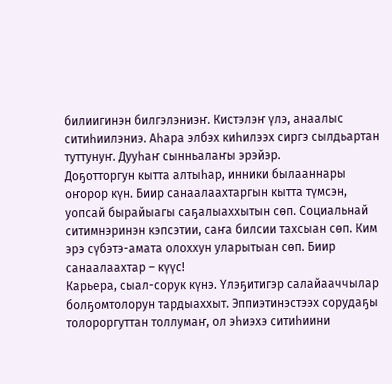билиигинэн билгэлэниэҥ. Кистэлэҥ үлэ, анаалыс ситиһиилэниэ. Аһара элбэх киһилээх сиргэ сылдьартан туттунуҥ. Дууһаҥ сынньалаҥы эрэйэр.
Доҕотторгун кытта алтыһар, инники былааннары оҥорор күн. Биир санаалаахтаргын кытта түмсэн, уопсай бырайыагы саҕалыаххытын сөп. Социальнай ситимнэринэн кэпсэтии, саҥа билсии тахсыан сөп. Ким эрэ сүбэтэ-амата олоххун уларытыан сөп. Биир санаалаахтар – күүс!
Карьера, сыал-сорук күнэ. Үлэҕитигэр салайааччылар болҕомтолорун тардыаххыт. Эппиэтинэстээх сорудаҕы толороргуттан толлумаҥ, ол эһиэхэ ситиһиини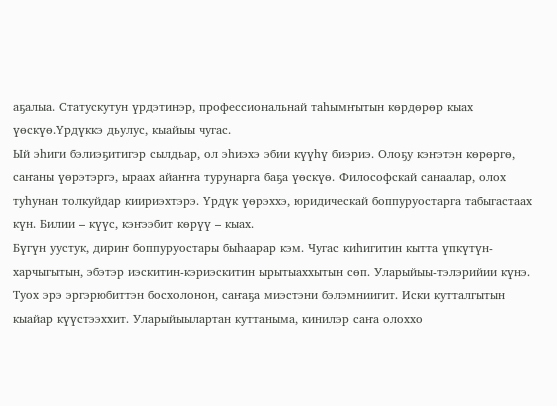аҕалыа. Статускутун үрдэтинэр, профессиональнай таһымҥытын көрдөрөр кыах үөскүө.Үрдүккэ дьулус, кыайыы чугас.
Ый эһиги бэлиэҕитигэр сылдьар, ол эһиэхэ эбии күүһү биэриэ. Олоҕу кэҥэтэн көрөргө, саҥаны үөрэтэргэ, ыраах айаҥҥа турунарга баҕа үөскүө. Философскай санаалар, олох туһунан толкуйдар киириэхтэрэ. Үрдүк үөрэххэ, юридическай боппуруостарга табыгастаах күн. Билии – күүс, кэҥээбит көрүү – кыах.
Бүгүн уустук, дириҥ боппуруостары быһаарар кэм. Чугас киһигитин кытта үпкүтүн-харчыгытын, эбэтэр иэскитин-кэриэскитин ырытыаххытын сөп. Уларыйыы-тэлэрийии күнэ. Туох эрэ эргэрюбиттэн босхолонон, саҥаҕа миэстэни бэлэмниигит. Иски кутталгытын кыайар күүстээххит. Уларыйыылартан куттаныма, кинилэр саҥа олоххо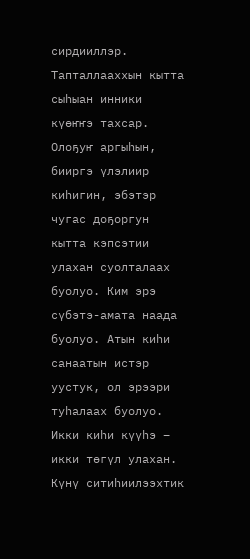сирдииллэр.
Тапталлааххын кытта сыһыан инники күөҥҥэ тахсар. Олоҕуҥ аргыһын, бииргэ үлэлиир киһигин, эбэтэр чугас доҕоргун кытта кэпсэтии улахан суолталаах буолуо. Ким эрэ сүбэтэ-амата наада буолуо. Атын киһи санаатын истэр уустук, ол эрээри туһалаах буолуо. Икки киһи күүһэ – икки төгүл улахан.
Күнү ситиһиилээхтик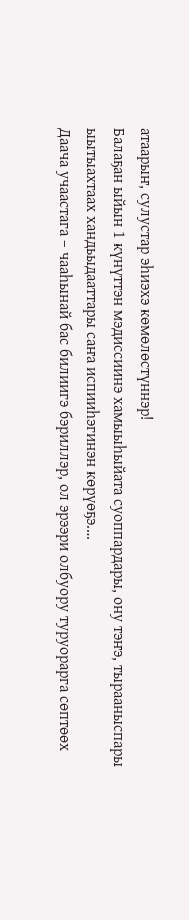атаарыҥ, сулустар эһиэхэ көмөлөстүннэр!
Балаҕан ыйын 1 күнүттэн мэдиссиинэ хамыыһыйата суоппардары, ону тэҥэ, тырааныспары ыытыахтаах хандьыдааттары саҥа испииһэгинэн көрүөҕэ.…
Даача учаастага – чааһынай бас билиигэ бэриллэр, ол эрээри олбуору туруорарга сөптөөх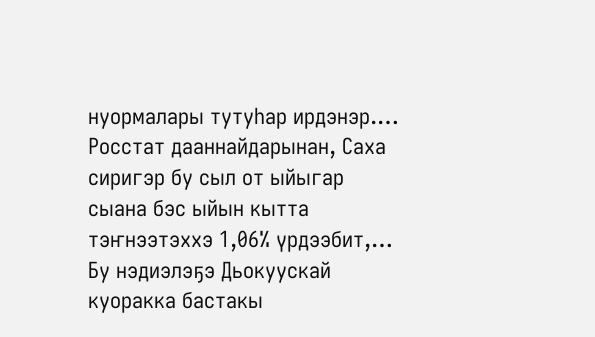нуормалары тутуһар ирдэнэр.…
Росстат дааннайдарынан, Саха сиригэр бу сыл от ыйыгар сыана бэс ыйын кытта тэҥнээтэххэ 1,06% үрдээбит,…
Бу нэдиэлэҕэ Дьокуускай куоракка бастакы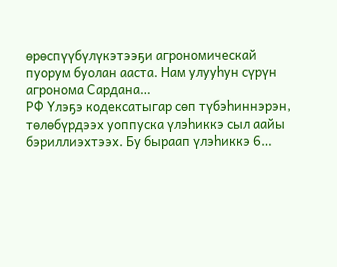өрөспүүбүлүкэтээҕи агрономическай пуорум буолан ааста. Нам улууһун сүрүн агронома Сардана…
РФ Үлэҕэ кодексатыгар сөп түбэһиннэрэн, төлөбүрдээх уоппуска үлэһиккэ сыл аайы бэриллиэхтээх. Бу быраап үлэһиккэ 6…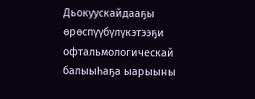Дьокуускайдааҕы өрөспүүбүлүкэтээҕи офтальмологическай балыыһаҕа ыарыыны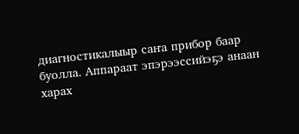диагностикалыыр саҥа прибор баар буолла. Аппараат эпэрээссийэҕэ анаан харах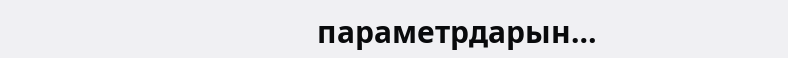параметрдарын…